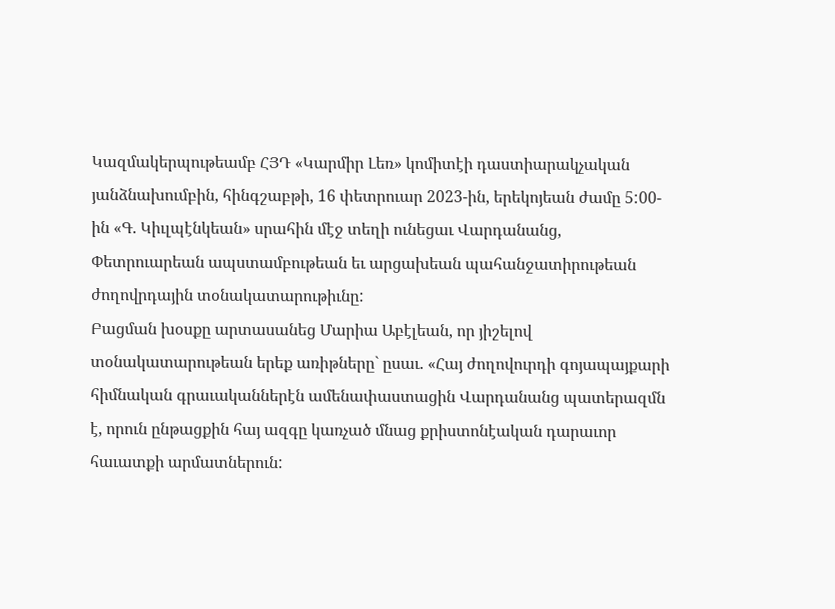Կազմակերպութեամբ ՀՅԴ «Կարմիր Լեռ» կոմիտէի դաստիարակչական յանձնախումբին, հինգշաբթի, 16 փետրուար 2023-ին, երեկոյեան ժամը 5:00-ին «Գ. Կիւլպէնկեան» սրահին մէջ տեղի ունեցաւ Վարդանանց, Փետրուարեան ապստամբութեան եւ արցախեան պահանջատիրութեան ժողովրդային տօնակատարութիւնը:
Բացման խօսքը արտասանեց Մարիա Աբէլեան, որ յիշելով տօնակատարութեան երեք առիթները` ըսաւ. «Հայ ժողովուրդի գոյապայքարի հիմնական գրաւականներէն ամենափաստացին Վարդանանց պատերազմն է, որուն ընթացքին հայ ազգը կառչած մնաց քրիստոնէական դարաւոր հաւատքի արմատներուն: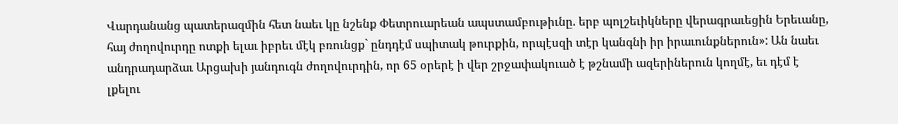Վարդանանց պատերազմին հետ նաեւ կը նշենք Փետրուարեան ապստամբութիւնը. երբ պոլշեւիկները վերագրաւեցին Երեւանը, հայ ժողովուրդը ոտքի ելաւ իբրեւ մէկ բռունցք` ընդդէմ սպիտակ թուրքին, որպէսզի տէր կանգնի իր իրաւունքներուն»: Ան նաեւ անդրադարձաւ Արցախի յանդուգն ժողովուրդին, որ 65 օրերէ ի վեր շրջափակուած է թշնամի ազերիներուն կողմէ, եւ դէմ է լքելու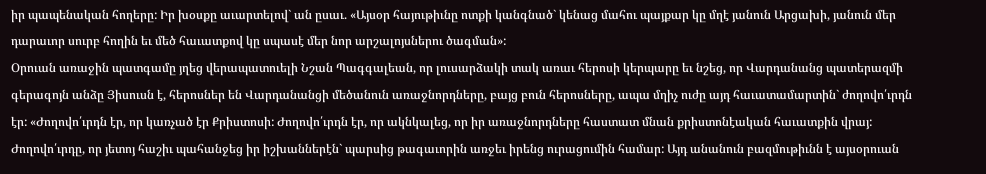իր պապենական հողերը: Իր խօսքը աւարտելով` ան ըսաւ. «Այսօր հայութիւնը ոտքի կանգնած` կենաց մահու պայքար կը մղէ յանուն Արցախի, յանուն մեր դարաւոր սուրբ հողին եւ մեծ հաւատքով կը սպասէ մեր նոր արշալոյսներու ծագման»:
Օրուան առաջին պատգամը յղեց վերապատուելի Նշան Պագգալեան, որ լուսարձակի տակ առաւ հերոսի կերպարը եւ նշեց, որ Վարդանանց պատերազմի գերագոյն անձը Յիսուսն է, հերոսներ են Վարդանանցի մեծանուն առաջնորդները, բայց բուն հերոսները, ապա մղիչ ուժը այդ հաւատամարտին` ժողովո՛ւրդն էր: «Ժողովո՛ւրդն էր, որ կառչած էր Քրիստոսի: Ժողովո՛ւրդն էր, որ ակնկալեց, որ իր առաջնորդները հաստատ մնան քրիստոնէական հաւատքին վրայ: Ժողովո՛ւրդը, որ յետոյ հաշիւ պահանջեց իր իշխաններէն` պարսից թագաւորին առջեւ իրենց ուրացումին համար: Այդ անանուն բազմութիւնն է այսօրուան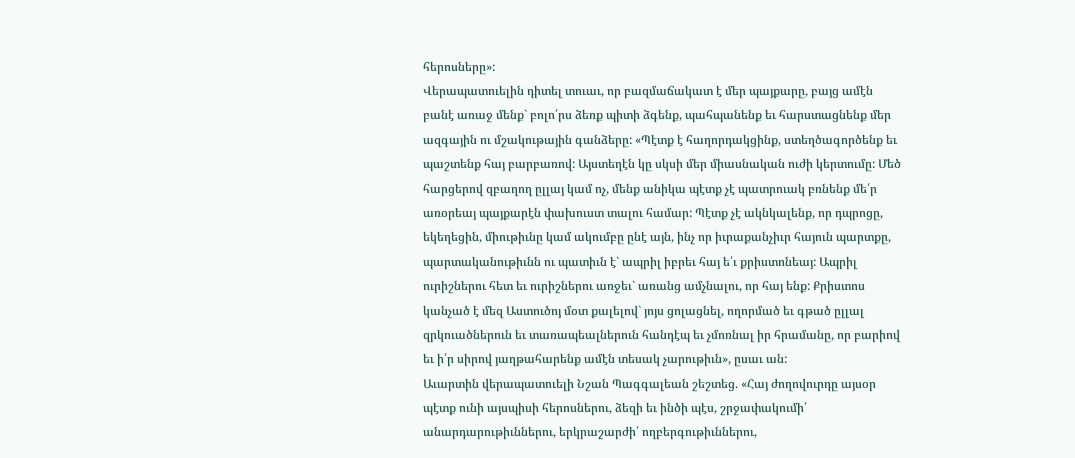հերոսները»:
Վերապատուելին դիտել տուաւ, որ բազմաճակատ է մեր պայքարը, բայց ամէն բանէ առաջ մենք` բոլո՛րս ձեռք պիտի ձգենք, պահպանենք եւ հարստացնենք մեր ազգային ու մշակութային գանձերը: «Պէտք է հաղորդակցինք, ստեղծագործենք եւ պաշտենք հայ բարբառով: Այստեղէն կը սկսի մեր միասնական ուժի կերտումը: Մեծ հարցերով զբաղող ըլլայ կամ ոչ, մենք անիկա պէտք չէ պատրուակ բռնենք մե՛ր առօրեայ պայքարէն փախուստ տալու համար: Պէտք չէ ակնկալենք, որ դպրոցը, եկեղեցին, միութիւնը կամ ակումբը ընէ այն, ինչ որ իւրաքանչիւր հայուն պարտքը, պարտականութիւնն ու պատիւն է` ապրիլ իբրեւ հայ ե՛ւ քրիստոնեայ: Ապրիլ ուրիշներու հետ եւ ուրիշներու առջեւ` առանց ամչնալու, որ հայ ենք: Քրիստոս կանչած է մեզ Աստուծոյ մօտ քալելով` յոյս ցոլացնել, ողորմած եւ գթած ըլլալ զրկուածներուն եւ տառապեալներուն հանդէպ եւ չմոռնալ իր հրամանը, որ բարիով եւ ի՛ր սիրով յաղթահարենք ամէն տեսակ չարութիւն», ըսաւ ան:
Աւարտին վերապատուելի Նշան Պագգալեան շեշտեց. «Հայ ժողովուրդը այսօր պէտք ունի այսպիսի հերոսներու, ձեզի եւ ինծի պէս, շրջափակումի՛ անարդարութիւններու, երկրաշարժի՛ ողբերգութիւններու,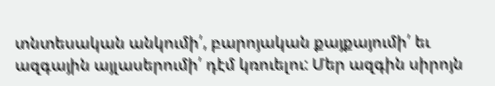տնտեսական անկումի՛, բարոյական քայքայումի՛ եւ ազգային այլասերումի՛ դէմ կռուելու: Մեր ազգին սիրոյն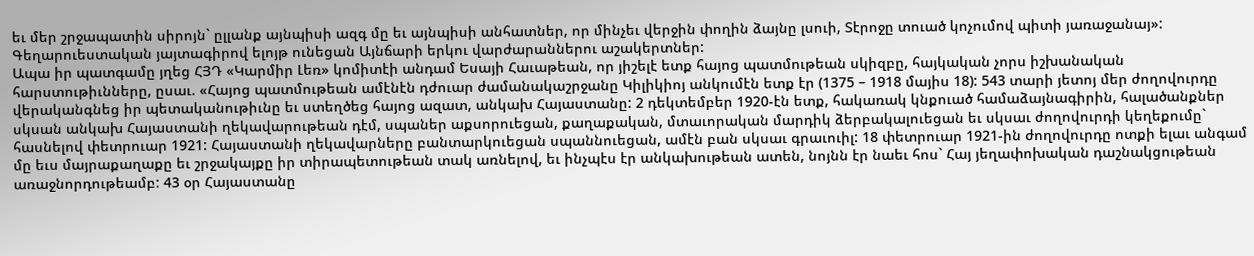եւ մեր շրջապատին սիրոյն` ըլլանք այնպիսի ազգ մը եւ այնպիսի անհատներ, որ մինչեւ վերջին փողին ձայնը լսուի, Տէրոջը տուած կոչումով պիտի յառաջանայ»:
Գեղարուեստական յայտագիրով ելոյթ ունեցան Այնճարի երկու վարժարաններու աշակերտներ:
Ապա իր պատգամը յղեց ՀՅԴ «Կարմիր Լեռ» կոմիտէի անդամ Եսայի Հաւաթեան, որ յիշելէ ետք հայոց պատմութեան սկիզբը, հայկական չորս իշխանական հարստութիւնները, ըսաւ. «Հայոց պատմութեան ամէնէն դժուար ժամանակաշրջանը Կիլիկիոյ անկումէն ետք էր (1375 – 1918 մայիս 18): 543 տարի յետոյ մեր ժողովուրդը վերականգնեց իր պետականութիւնը եւ ստեղծեց հայոց ազատ, անկախ Հայաստանը: 2 դեկտեմբեր 1920-էն ետք, հակառակ կնքուած համաձայնագիրին, հալածանքներ սկսան անկախ Հայաստանի ղեկավարութեան դէմ, սպաներ աքսորուեցան, քաղաքական, մտաւորական մարդիկ ձերբակալուեցան եւ սկսաւ ժողովուրդի կեղեքումը` հասնելով փետրուար 1921: Հայաստանի ղեկավարները բանտարկուեցան սպաննուեցան, ամէն բան սկսաւ գրաւուիլ: 18 փետրուար 1921-ին ժողովուրդը ոտքի ելաւ անգամ մը եւս մայրաքաղաքը եւ շրջակայքը իր տիրապետութեան տակ առնելով, եւ ինչպէս էր անկախութեան ատեն, նոյնն էր նաեւ հոս` Հայ յեղափոխական դաշնակցութեան առաջնորդութեամբ: 43 օր Հայաստանը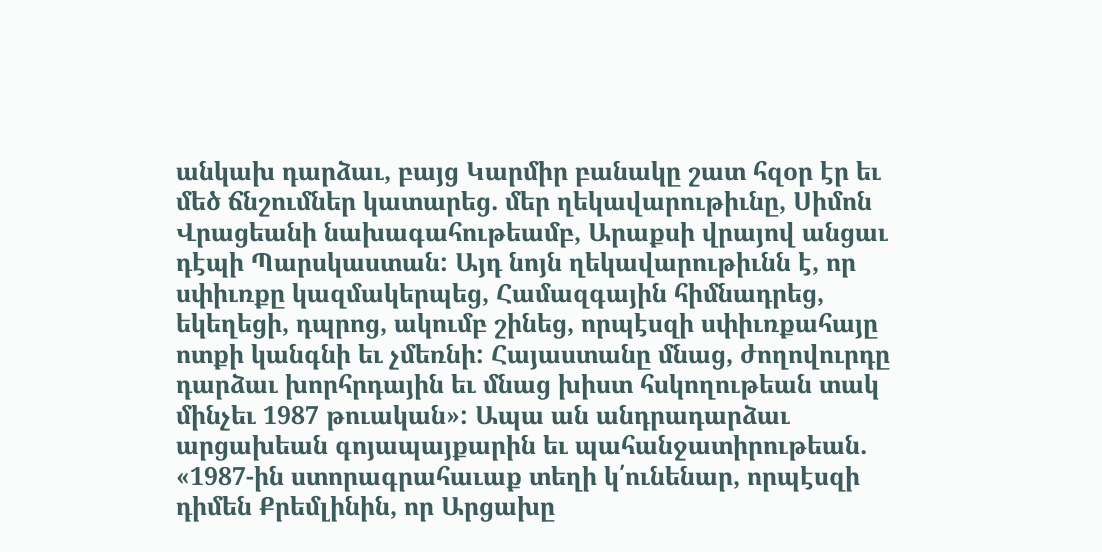անկախ դարձաւ, բայց Կարմիր բանակը շատ հզօր էր եւ մեծ ճնշումներ կատարեց. մեր ղեկավարութիւնը, Սիմոն Վրացեանի նախագահութեամբ, Արաքսի վրայով անցաւ դէպի Պարսկաստան: Այդ նոյն ղեկավարութիւնն է, որ սփիւռքը կազմակերպեց, Համազգային հիմնադրեց, եկեղեցի, դպրոց, ակումբ շինեց, որպէսզի սփիւռքահայը ոտքի կանգնի եւ չմեռնի: Հայաստանը մնաց, ժողովուրդը դարձաւ խորհրդային եւ մնաց խիստ հսկողութեան տակ մինչեւ 1987 թուական»: Ապա ան անդրադարձաւ արցախեան գոյապայքարին եւ պահանջատիրութեան. «1987-ին ստորագրահաւաք տեղի կ՛ունենար, որպէսզի դիմեն Քրեմլինին, որ Արցախը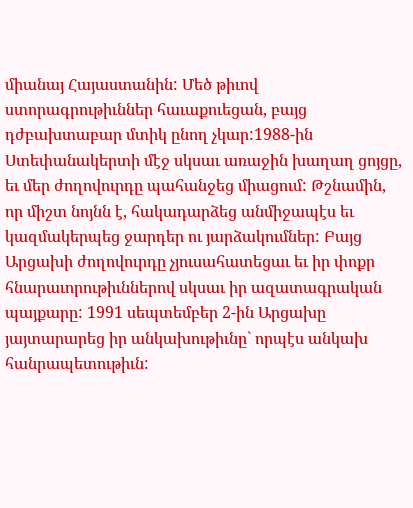միանայ Հայաստանին: Մեծ թիւով ստորագրութիւններ հաւաքուեցան, բայց դժբախտաբար մտիկ ընող չկար:1988-ին Ստեփանակերտի մէջ սկսաւ առաջին խաղաղ ցոյցը, եւ մեր ժողովուրդը պահանջեց միացում: Թշնամին, որ միշտ նոյնն է, հակադարձեց անմիջապէս եւ կազմակերպեց ջարդեր ու յարձակումներ: Բայց Արցախի ժողովուրդը չյուսահատեցաւ եւ իր փոքր հնարաւորութիւններով սկսաւ իր ազատագրական պայքարը: 1991 սեպտեմբեր 2-ին Արցախը յայտարարեց իր անկախութիւնը` որպէս անկախ հանրապետութիւն: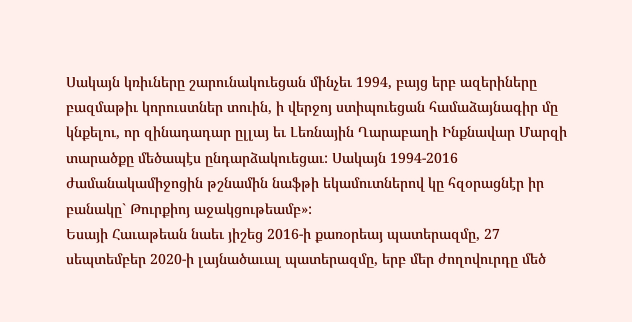Սակայն կռիւները շարունակուեցան մինչեւ 1994, բայց երբ ազերիները բազմաթիւ կորուստներ տուին, ի վերջոյ ստիպուեցան համաձայնագիր մը կնքելու, որ զինադադար ըլլայ եւ Լեռնային Ղարաբաղի Ինքնավար Մարզի տարածքը մեծապէս ընդարձակուեցաւ: Սակայն 1994-2016 ժամանակամիջոցին թշնամին նաֆթի եկամուտներով կը հզօրացնէր իր բանակը` Թուրքիոյ աջակցութեամբ»:
Եսայի Հաւաթեան նաեւ յիշեց 2016-ի քառօրեայ պատերազմը, 27 սեպտեմբեր 2020-ի լայնածաւալ պատերազմը, երբ մեր ժողովուրդը մեծ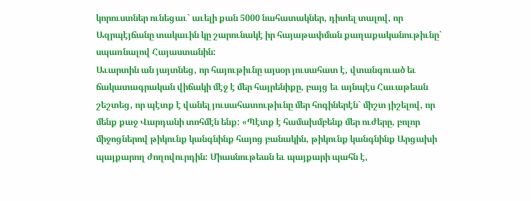կորուստներ ունեցաւ` աւելի քան 5000 նահատակներ, դիտել տալով, որ Ազրպէյճանը տակաւին կը շարունակէ իր հայաթափման քաղաքականութիւնը` սպառնալով Հայաստանին:
Աւարտին ան յայտնեց, որ հայութիւնը այսօր յուսահատ է, վտանգուած եւ ճակատագրական վիճակի մէջ է մեր հայրենիքը, բայց եւ այնպէս Հաւաթեան շեշտեց, որ պէտք է վանել յուսահատութիւնը մեր հոգիներէն` միշտ յիշելով, որ մենք քաջ Վարդանի տոհմէն ենք: «Պէտք է համախմբենք մեր ուժերը, բոլոր միջոցներով թիկունք կանգնինք հայոց բանակին, թիկունք կանգնինք Արցախի պայքարող ժողովուրդին: Միասնութեան եւ պայքարի պահն է,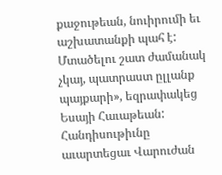քաջութեան, նուիրումի եւ աշխատանքի պահ է: Մտածելու շատ ժամանակ չկայ, պատրաստ ըլլանք պայքարի», եզրափակեց Եսայի Հաւաթեան:
Հանդիսութիւնը աւարտեցաւ Վարուժան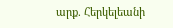արք. Հերկելեանի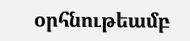օրհնութեամբ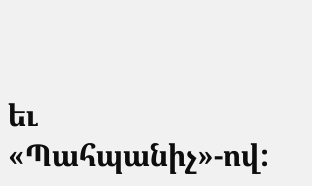եւ «Պահպանիչ»-ով: